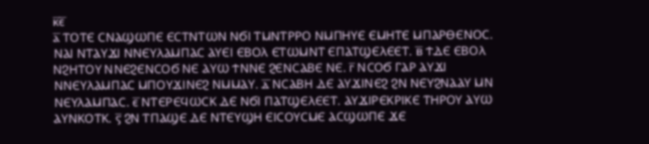ⲕ̅ⲉ̅
ⲁ̅ ⲦⲞⲦⲈ ⲤⲚⲀϢⲰⲠⲈ ⲈⲤⲦⲚⲦⲰⲚ ⲚϬⲒ ⲦⲘⲚⲦⲢⲢⲞ ⲚⲘⲠⲎⲨⲈ ⲈⲘⲎⲦⲈ ⲘⲠⲀⲢⲐⲈⲚⲞⲤ. ⲚⲀⲒ ⲚⲦⲀⲨϪⲒ ⲚⲚⲈⲨⲖⲀⲘⲠⲀⲤ ⲀⲨⲈⲒ ⲈⲂⲞⲖ ⲈⲦⲰⲘⲚⲦ ⲈⲠⲀⲦϢⲈⲖⲈⲈⲦ. ⲃ̅ ϮⲆⲈ ⲈⲂⲞⲖ ⲚϨⲎⲦⲞⲨ ⲚⲚⲈϨⲈⲚⲤⲞϬ ⲚⲈ ⲀⲨⲰ ϮⲚⲚⲈ ϨⲈⲚⲤⲀⲂⲈ ⲚⲈ. ⲅ̅ ⲚⲤⲞϬ ⲄⲀⲢ ⲀⲨϪⲒ ⲚⲚⲈⲨⲖⲀⲘⲠⲀⲤ ⲘⲠⲞⲨϪⲒⲚⲈϨ ⲚⲘⲘⲀⲨ. ⲇ̅ ⲚⲤⲀⲂⲎ ⲆⲈ ⲀⲨϪⲒⲚⲈϨ ϨⲚ ⲚⲈⲨϨⲚⲀⲀⲨ ⲘⲚ ⲚⲈⲨⲖⲀⲘⲠⲀⲤ. ⲉ̅ ⲚⲦⲈⲢⲈϤⲰⲤⲔ ⲆⲈ ⲚϬⲒ ⲠⲀⲦϢⲈⲖⲈⲈⲦ. ⲀⲨϪⲒⲢⲈⲔⲢⲒⲔⲈ ⲦⲎⲢⲞⲨ ⲀⲨⲰ ⲀⲨⲚⲔⲞⲦⲔ. ⲋ̅ ϨⲚ ⲦⲠⲀϢⲈ ⲆⲈ ⲚⲦⲈⲨϢⲎ ⲈⲒⲤⲞⲨⲤⲘⲈ ⲀⲤϢⲰⲠⲈ ϪⲈ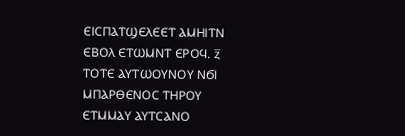ⲈⲒⲤⲠⲀⲦϢⲈⲖⲈⲈⲦ ⲀⲘⲎⲒⲦⲚ ⲈⲂⲞⲖ ⲈⲦⲰⲘⲚⲦ ⲈⲢⲞϤ. ⲍ̅ ⲦⲞⲦⲈ ⲀⲨⲦⲰⲞⲨⲚⲞⲨ ⲚϬⲒ ⲘⲠⲀⲢⲐⲈⲚⲞⲤ ⲦⲎⲢⲞⲨ ⲈⲦⲘⲘⲀⲨ ⲀⲨⲦⲤⲀⲚⲞ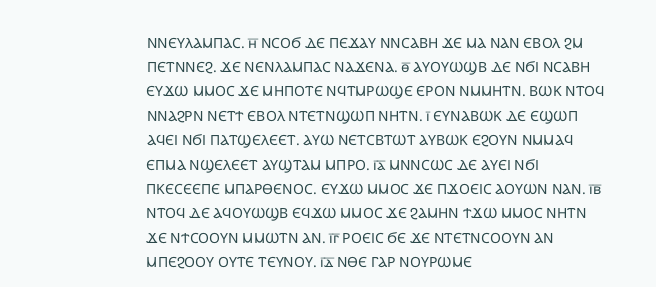ⲚⲚⲈⲨⲖⲀⲘⲠⲀⲤ. ⲏ̅ ⲚⲤⲞϬ ⲆⲈ ⲠⲈϪⲀⲨ ⲚⲚⲤⲀⲂⲎ ϪⲈ ⲘⲀ ⲚⲀⲚ ⲈⲂⲞⲖ ϨⲘ ⲠⲈⲦⲚⲚⲈϨ. ϪⲈ ⲚⲈⲚⲖⲀⲘⲠⲀⲤ ⲚⲀϪⲈⲚⲀ. ⲑ̅ ⲀⲨⲞⲨⲰϢⲂ ⲆⲈ ⲚϬⲒ ⲚⲤⲀⲂⲎ ⲈⲨϪⲰ ⲘⲘⲞⲤ ϪⲈ ⲘⲎⲠⲞⲦⲈ ⲚϤⲦⲘⲢⲰϢⲈ ⲈⲢⲞⲚ ⲚⲘⲘⲎⲦⲚ. ⲂⲰⲔ ⲚⲦⲞϤ ⲚⲚⲀϨⲢⲚ ⲚⲈⲦϮ ⲈⲂⲞⲖ ⲚⲦⲈⲦⲚϢⲰⲠ ⲚⲎⲦⲚ. ⲓ̅ ⲈⲨⲚⲀⲂⲰⲔ ⲆⲈ ⲈϢⲰⲠ ⲀϤⲈⲒ ⲚϬⲒ ⲠⲀⲦϢⲈⲖⲈⲈⲦ. ⲀⲨⲰ ⲚⲈⲦⲤⲂⲦⲰⲦ ⲀⲨⲂⲰⲔ ⲈϨⲞⲨⲚ ⲚⲘⲘⲀϤ ⲈⲠⲘⲀ ⲚϢⲈⲖⲈⲈⲦ ⲀⲨϢⲦⲀⲘ ⲘⲠⲢⲞ. ⲓ̅ⲁ̅ ⲘⲚⲚⲤⲰⲤ ⲆⲈ ⲀⲨⲈⲒ ⲚϬⲒ ⲠⲔⲈⲤⲈⲈⲠⲈ ⲘⲠⲀⲢⲐⲈⲚⲞⲤ. ⲈⲨϪⲰ ⲘⲘⲞⲤ ϪⲈ ⲠϪⲞⲈⲒⲤ ⲀⲞⲨⲰⲚ ⲚⲀⲚ. ⲓ̅ⲃ̅ ⲚⲦⲞϤ ⲆⲈ ⲀϤⲞⲨⲰϢⲂ ⲈϤϪⲰ ⲘⲘⲞⲤ ϪⲈ ϨⲀⲘⲎⲚ ϮϪⲰ ⲘⲘⲞⲤ ⲚⲎⲦⲚ ϪⲈ ⲚϮⲤⲞⲞⲨⲚ ⲘⲘⲰⲦⲚ ⲀⲚ. ⲓ̅ⲅ̅ ⲢⲞⲈⲒⲤ ϬⲈ ϪⲈ ⲚⲦⲈⲦⲚⲤⲞⲞⲨⲚ ⲀⲚ ⲘⲠⲈϨⲞⲞⲨ ⲞⲨⲦⲈ ⲦⲈⲨⲚⲞⲨ. ⲓ̅ⲇ̅ ⲚⲐⲈ ⲄⲀⲢ ⲚⲞⲨⲢⲰⲘⲈ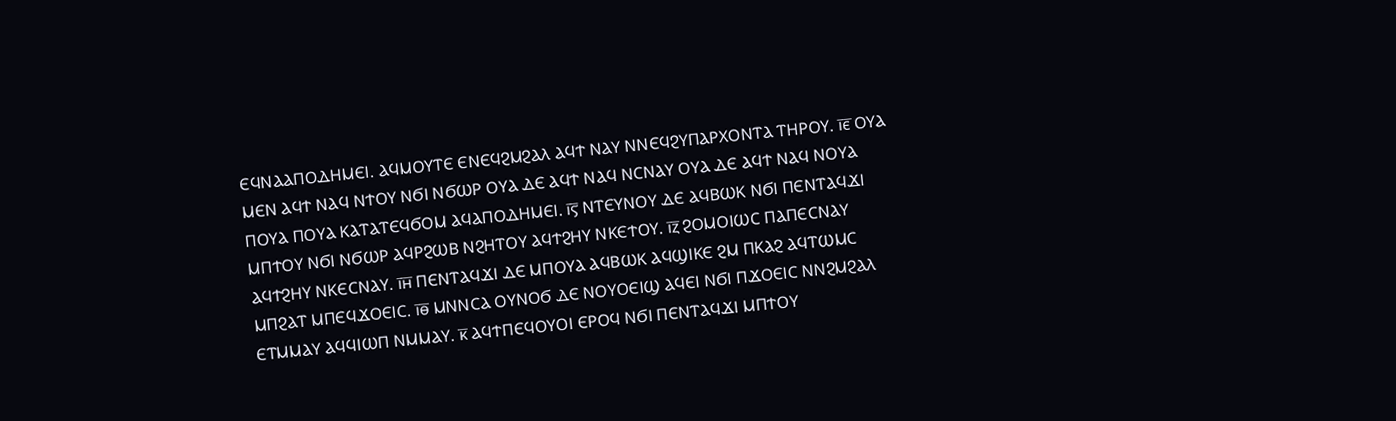ⲈϤⲚⲀⲀⲠⲞⲆⲎⲘⲈⲒ. ⲀϤⲘⲞⲨⲦⲈ ⲈⲚⲈϤϨⲘϨⲀⲖ ⲀϤϮ ⲚⲀⲨ ⲚⲚⲈϤϨⲨⲠⲀⲢⲬⲞⲚⲦⲀ ⲦⲎⲢⲞⲨ. ⲓ̅ⲉ̅ ⲞⲨⲀ ⲘⲈⲚ ⲀϤϮ ⲚⲀϤ ⲚϮⲞⲨ ⲚϬⲒ ⲚϬⲰⲢ ⲞⲨⲀ ⲆⲈ ⲀϤϮ ⲚⲀϤ ⲚⲤⲚⲀⲨ ⲞⲨⲀ ⲆⲈ ⲀϤϮ ⲚⲀϤ ⲚⲞⲨⲀ ⲠⲞⲨⲀ ⲠⲞⲨⲀ ⲔⲀⲦⲀⲦⲈϤϬⲞⲘ ⲀϤⲀⲠⲞⲆⲎⲘⲈⲒ. ⲓ̅ⲋ̅ ⲚⲦⲈⲨⲚⲞⲨ ⲆⲈ ⲀϤⲂⲰⲔ ⲚϬⲒ ⲠⲈⲚⲦⲀϤϪⲒ ⲘⲠϮⲞⲨ ⲚϬⲒ ⲚϬⲰⲢ ⲀϤⲢϨⲰⲂ ⲚϨⲎⲦⲞⲨ ⲀϤϮϨⲎⲨ ⲚⲔⲈϮⲞⲨ. ⲓ̅ⲍ̅ ϨⲞⲘⲞⲒⲰⲤ ⲠⲀⲠⲈⲤⲚⲀⲨ ⲀϤϮϨⲎⲨ ⲚⲔⲈⲤⲚⲀⲨ. ⲓ̅ⲏ̅ ⲠⲈⲚⲦⲀϤϪⲒ ⲆⲈ ⲘⲠⲞⲨⲀ ⲀϤⲂⲰⲔ ⲀϤϢⲒⲔⲈ ϨⲘ ⲠⲔⲀϨ ⲀϤⲦⲰⲘⲤ ⲘⲠϨⲀⲦ ⲘⲠⲈϤϪⲞⲈⲒⲤ. ⲓ̅ⲑ̅ ⲘⲚⲚⲤⲀ ⲞⲨⲚⲞϬ ⲆⲈ ⲚⲞⲨⲞⲈⲒϢ ⲀϤⲈⲒ ⲚϬⲒ ⲠϪⲞⲈⲒⲤ ⲚⲚϨⲘϨⲀⲖ ⲈⲦⲘⲘⲀⲨ ⲀϤϤⲒⲰⲠ ⲚⲘⲘⲀⲨ. ⲕ̅ ⲀϤϮⲠⲈϤⲞⲨⲞⲒ ⲈⲢⲞϤ ⲚϬⲒ ⲠⲈⲚⲦⲀϤϪⲒ ⲘⲠϮⲞⲨ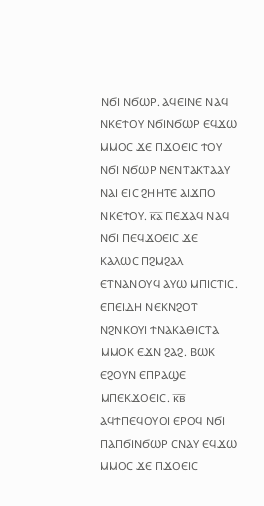ⲚϬⲒ ⲚϬⲰⲢ. ⲀϤⲈⲒⲚⲈ ⲚⲀϤ ⲚⲔⲈϮⲞⲨ ⲚϬⲒⲚϬⲰⲢ ⲈϤϪⲰ ⲘⲘⲞⲤ ϪⲈ ⲠϪⲞⲈⲒⲤ ϮⲞⲨ ⲚϬⲒ ⲚϬⲰⲢ ⲚⲈⲚⲦⲀⲔⲦⲀⲀⲨ ⲚⲀⲒ ⲈⲒⲤ ϨⲎⲎⲦⲈ ⲀⲒϪⲠⲞ ⲚⲔⲈϮⲞⲨ. ⲕ̅ⲁ̅ ⲠⲈϪⲀϤ ⲚⲀϤ ⲚϬⲒ ⲠⲈϤϪⲞⲈⲒⲤ ϪⲈ ⲔⲀⲖⲰⲤ ⲠϨⲘϨⲀⲖ ⲈⲦⲚⲀⲚⲞⲨϤ ⲀⲨⲰ ⲘⲠⲒⲤⲦⲒⲤ. ⲈⲠⲈⲒⲆⲎ ⲚⲈⲔⲚϨⲞⲦ ⲚϨⲚⲔⲞⲨⲒ ϮⲚⲀⲔⲀⲐⲒⲤⲦⲀ ⲘⲘⲞⲔ ⲈϪⲚ ϨⲀϨ. ⲂⲰⲔ ⲈϨⲞⲨⲚ ⲈⲠⲢⲀϢⲈ ⲘⲠⲈⲔϪⲞⲈⲒⲤ. ⲕ̅ⲃ̅ ⲀϤϮⲠⲈϤⲞⲨⲞⲒ ⲈⲢⲞϤ ⲚϬⲒ ⲠⲀⲠϬⲒⲚϬⲰⲢ ⲤⲚⲀⲨ ⲈϤϪⲰ ⲘⲘⲞⲤ ϪⲈ ⲠϪⲞⲈⲒⲤ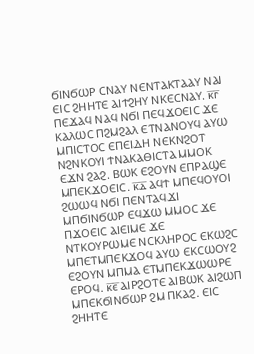ϬⲒⲚϬⲰⲢ ⲤⲚⲀⲨ ⲚⲈⲚⲦⲀⲔⲦⲀⲀⲨ ⲚⲀⲒ ⲈⲒⲤ ϨⲎⲎⲦⲈ ⲀⲒϮϨⲎⲨ ⲚⲔⲈⲤⲚⲀⲨ. ⲕ̅ⲅ̅ ⲠⲈϪⲀϤ ⲚⲀϤ ⲚϬⲒ ⲠⲈϤϪⲞⲈⲒⲤ ϪⲈ ⲔⲀⲖⲰⲤ ⲠϨⲘϨⲀⲖ ⲈⲦⲚⲀⲚⲞⲨϤ ⲀⲨⲰ ⲘⲠⲒⲤⲦⲞⲤ ⲈⲠⲈⲒⲆⲎ ⲚⲈⲔⲚϨⲞⲦ ⲚϨⲚⲔⲞⲨⲒ ϮⲚⲀⲔⲀⲐⲒⲤⲦⲀ ⲘⲘⲞⲔ ⲈϪⲚ ϨⲀϨ. ⲂⲰⲔ ⲈϨⲞⲨⲚ ⲈⲠⲢⲀϢⲈ ⲘⲠⲈⲔϪⲞⲈⲒⲤ. ⲕ̅ⲇ̅ ⲀϤϮ ⲘⲠⲈϤⲞⲨⲞⲒ ϨⲰⲰϤ ⲚϬⲒ ⲠⲈⲚⲦⲀϤϪⲒ ⲘⲠϬⲒⲚϬⲰⲢ ⲈϤϪⲰ ⲘⲘⲞⲤ ϪⲈ ⲠϪⲞⲈⲒⲤ ⲀⲒⲈⲒⲘⲈ ϪⲈ ⲚⲦⲔⲞⲨⲢⲰⲘⲈ ⲚⲤⲔⲖⲎⲢⲞⲤ ⲈⲔⲰϨⲤ ⲘⲠⲈⲦⲘⲠⲈⲔϪⲞϤ ⲀⲨⲰ ⲈⲔⲤⲰⲞⲨϨ ⲈϨⲞⲨⲚ ⲘⲠⲘⲀ ⲈⲦⲘⲠⲈⲔϪⲰⲰⲢⲈ ⲈⲢⲞϤ. ⲕ̅ⲉ̅ ⲀⲒⲢϨⲞⲦⲈ ⲀⲒⲂⲰⲔ ⲀⲒϨⲰⲠ ⲘⲠⲈⲔϬⲒⲚϬⲰⲢ ϨⲘ ⲠⲔⲀϨ. ⲈⲒⲤ ϨⲎⲎⲦⲈ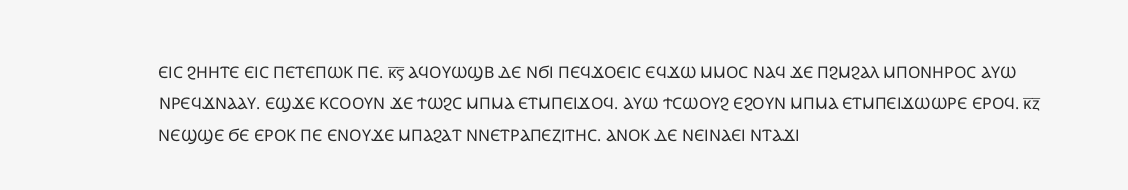ⲈⲒⲤ ϨⲎⲎⲦⲈ ⲈⲒⲤ ⲠⲈⲦⲈⲠⲰⲔ ⲠⲈ. ⲕ̅ⲋ̅ ⲀϤⲞⲨⲰϢⲂ ⲆⲈ ⲚϬⲒ ⲠⲈϤϪⲞⲈⲒⲤ ⲈϤϪⲰ ⲘⲘⲞⲤ ⲚⲀϤ ϪⲈ ⲠϨⲘϨⲀⲖ ⲘⲠⲞⲚⲎⲢⲞⲤ ⲀⲨⲰ ⲚⲢⲈϤϪⲚⲀⲀⲨ. ⲈϢϪⲈ ⲔⲤⲞⲞⲨⲚ ϪⲈ ϮⲰϨⲤ ⲘⲠⲘⲀ ⲈⲦⲘⲠⲈⲒϪⲞϤ. ⲀⲨⲰ ϮⲤⲰⲞⲨϨ ⲈϨⲞⲨⲚ ⲘⲠⲘⲀ ⲈⲦⲘⲠⲈⲒϪⲰⲰⲢⲈ ⲈⲢⲞϤ. ⲕ̅ⲍ̅ ⲚⲈϢϢⲈ ϬⲈ ⲈⲢⲞⲔ ⲠⲈ ⲈⲚⲞⲨϪⲈ ⲘⲠⲀϨⲀⲦ ⲚⲚⲈⲦⲢⲀⲠⲈⲌⲒⲦⲎⲤ. ⲀⲚⲞⲔ ⲆⲈ ⲚⲈⲒⲚⲀⲈⲒ ⲚⲦⲀϪⲒ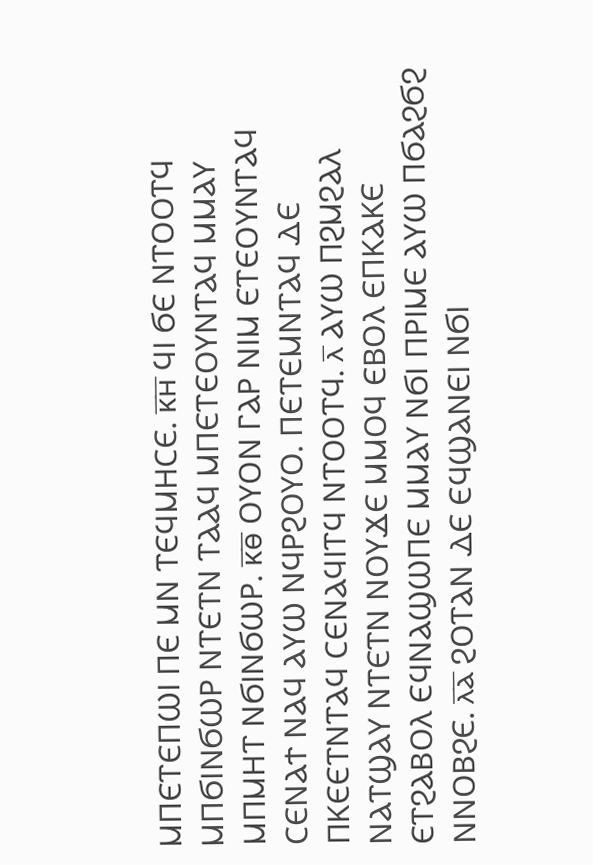ⲘⲠⲈⲦⲈⲠⲰⲒ ⲠⲈ ⲘⲚ ⲦⲈϤⲘⲎⲤⲈ. ⲕ̅ⲏ̅ ϤⲒ ϬⲈ ⲚⲦⲞⲞⲦϤ ⲘⲠϬⲒⲚϬⲰⲢ ⲚⲦⲈⲦⲚ ⲦⲀⲀϤ ⲘⲠⲈⲦⲈⲞⲨⲚⲦⲀϤ ⲘⲘⲀⲨ ⲘⲠⲘⲎⲦ ⲚϬⲒⲚϬⲰⲢ. ⲕ̅ⲑ̅ ⲞⲨⲞⲚ ⲄⲀⲢ ⲚⲒⲘ ⲈⲦⲈⲞⲨⲚⲦⲀϤ ⲤⲈⲚⲀϮ ⲚⲀϤ ⲀⲨⲰ ⲚϤⲢϨⲞⲨⲞ. ⲠⲈⲦⲈⲘⲚⲦⲀϤ ⲆⲈ ⲠⲔⲈⲈⲦⲚⲦⲀϤ ⲤⲈⲚⲀϤⲒⲦϤ ⲚⲦⲞⲞⲦϤ. ⲗ̅ ⲀⲨⲰ ⲠϨⲘϨⲀⲖ ⲚⲀⲦϢⲀⲨ ⲚⲦⲈⲦⲚ ⲚⲞⲨϪⲈ ⲘⲘⲞϤ ⲈⲂⲞⲖ ⲈⲠⲔⲀⲔⲈ ⲈⲦϨⲀⲂⲞⲖ ⲈϤⲚⲀϢⲰⲠⲈ ⲘⲘⲀⲨ ⲚϬⲒ ⲠⲢⲒⲘⲈ ⲀⲨⲰ ⲠϬⲀϨϬϨ ⲚⲚⲞⲂϨⲈ. ⲗ̅ⲁ̅ ϨⲞⲦⲀⲚ ⲆⲈ ⲈϤϢⲀⲚⲈⲒ ⲚϬⲒ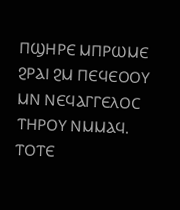ⲠϢⲎⲢⲈ ⲘⲠⲢⲰⲘⲈ ϨⲢⲀⲒ ϨⲘ ⲠⲈϤⲈⲞⲞⲨ ⲘⲚ ⲚⲈϤⲀⲄⲄⲈⲖⲞⲤ ⲦⲎⲢⲞⲨ ⲚⲘⲘⲀϤ. ⲦⲞⲦⲈ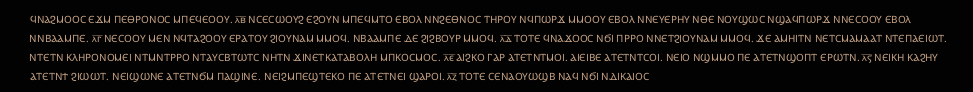ϤⲚⲀϨⲘⲞⲞⲤ ⲈϪⲘ ⲠⲈⲐⲢⲞⲚⲞⲤ ⲘⲠⲈϤⲈⲞⲞⲨ. ⲗ̅ⲃ̅ ⲚⲤⲈⲤⲰⲞⲨϨ ⲈϨⲞⲨⲚ ⲘⲠⲈϤⲘⲦⲞ ⲈⲂⲞⲖ ⲚⲚϨⲈⲐⲚⲞⲤ ⲦⲎⲢⲞⲨ ⲚϤⲠⲰⲢϪ ⲘⲘⲞⲞⲨ ⲈⲂⲞⲖ ⲚⲚⲈⲨⲈⲢⲎⲨ ⲚⲐⲈ ⲚⲞⲨϢⲰⲤ ⲚϢⲀϤⲠⲰⲢϪ ⲚⲚⲈⲤⲞⲞⲨ ⲈⲂⲞⲖ ⲚⲚⲂⲀⲀⲘⲠⲈ. ⲗ̅ⲅ̅ ⲚⲈⲤⲞⲞⲨ ⲘⲈⲚ ⲚϤⲦⲀϨⲞⲞⲨ ⲈⲢⲀⲦⲞⲨ ϨⲒⲞⲨⲚⲀⲘ ⲘⲘⲞϤ. ⲚⲂⲀⲀⲘⲠⲈ ⲆⲈ ϨⲒϨⲂⲞⲨⲢ ⲘⲘⲞϤ. ⲗ̅ⲇ̅ ⲦⲞⲦⲈ ϤⲚⲀϪⲞⲞⲤ ⲚϬⲒ ⲠⲢⲢⲞ ⲚⲚⲈⲦϨⲒⲞⲨⲚⲀⲘ ⲘⲘⲞϤ. ϪⲈ ⲀⲘⲎⲒⲦⲚ ⲚⲈⲦⲤⲘⲀⲘⲀⲀⲦ ⲚⲦⲈⲠⲀⲈⲒⲰⲦ. ⲚⲦⲈⲦⲚ ⲔⲖⲎⲢⲞⲚⲞⲘⲈⲒ ⲚⲦⲘⲚⲦⲢⲢⲞ ⲚⲦⲀⲨⲤⲂⲦⲰⲦⲤ ⲚⲎⲦⲚ ϪⲒⲚⲈⲦⲔⲀⲦⲀⲂⲞⲖⲎ ⲘⲠⲔⲞⲤⲘⲞⲤ. ⲗ̅ⲉ̅ ⲀⲒϨⲔⲞ ⲄⲀⲢ ⲀⲦⲈⲦⲚⲦⲘⲞⲒ. ⲀⲒⲈⲒⲂⲈ ⲀⲦⲈⲦⲚⲦⲤⲞⲒ. ⲚⲈⲒⲞ ⲚϢⲘⲘⲞ ⲠⲈ ⲀⲦⲈⲦⲚϢⲞⲠⲦ ⲈⲢⲰⲦⲚ. ⲗ̅ⲋ̅ ⲚⲈⲒⲔⲎ ⲔⲀϨⲎⲨ ⲀⲦⲈⲦⲚϮ ϨⲒⲰⲰⲦ. ⲚⲈⲒϢⲰⲚⲈ ⲀⲦⲈⲦⲚϬⲘ ⲠⲀϢⲒⲚⲈ. ⲚⲈⲒϨⲘⲠⲈϢⲦⲈⲔⲞ ⲠⲈ ⲀⲦⲈⲦⲚⲈⲒ ϢⲀⲢⲞⲒ. ⲗ̅ⲍ̅ ⲦⲞⲦⲈ ⲤⲈⲚⲀⲞⲨⲰϢⲂ ⲚⲀϤ ⲚϬⲒ ⲚⲆⲒⲔⲀⲒⲞⲤ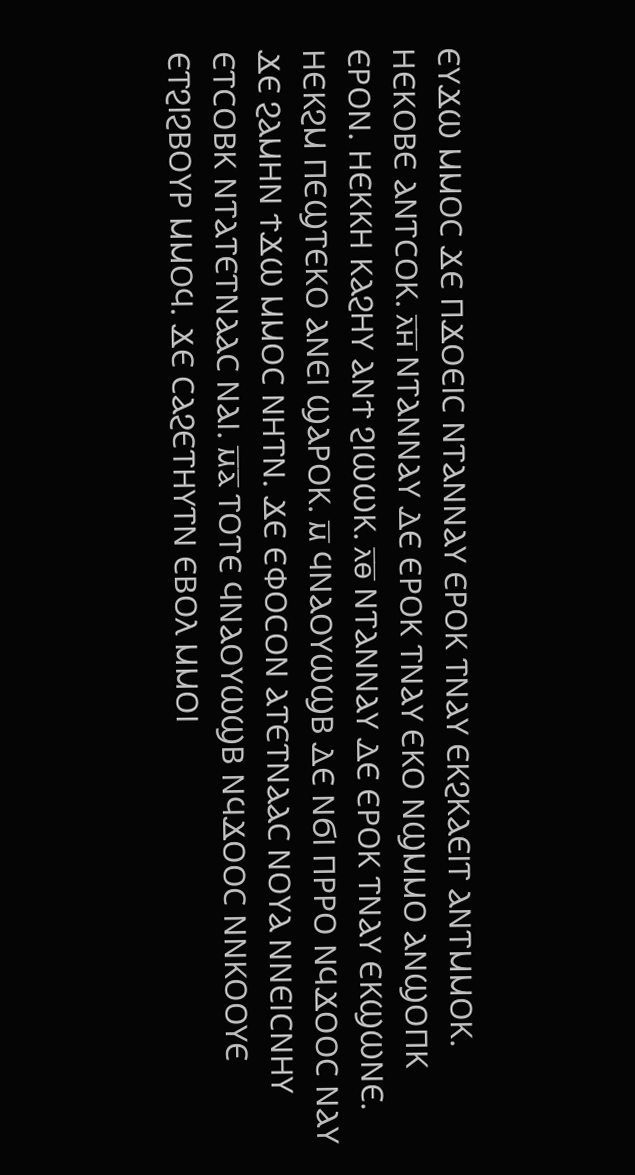ⲈⲨϪⲰ ⲘⲘⲞⲤ ϪⲈ ⲠϪⲞⲈⲒⲤ ⲚⲦⲀⲚⲚⲀⲨ ⲈⲢⲞⲔ ⲦⲚⲀⲨ ⲈⲔϨⲔⲀⲈⲒⲦ ⲀⲚⲦⲘⲘⲞⲔ. ⲎⲈⲔⲞⲂⲈ ⲀⲚⲦⲤⲞⲔ. ⲗ̅ⲏ̅ ⲚⲦⲀⲚⲚⲀⲨ ⲆⲈ ⲈⲢⲞⲔ ⲦⲚⲀⲨ ⲈⲔⲞ ⲚϢⲘⲘⲞ ⲀⲚϢⲞⲠⲔ ⲈⲢⲞⲚ. ⲎⲈⲔⲔⲎ ⲔⲀϨⲎⲨ ⲀⲚϮ ϨⲒⲰⲰⲔ. ⲗ̅ⲑ̅ ⲚⲦⲀⲚⲚⲀⲨ ⲆⲈ ⲈⲢⲞⲔ ⲦⲚⲀⲨ ⲈⲔϢⲰⲚⲈ. ⲎⲈⲔϨⲘ ⲠⲈϢⲦⲈⲔⲞ ⲀⲚⲈⲒ ϢⲀⲢⲞⲔ. ⲙ̅ ϤⲚⲀⲞⲨⲰϢⲂ ⲆⲈ ⲚϬⲒ ⲠⲢⲢⲞ ⲚϤϪⲞⲞⲤ ⲚⲀⲨ ϪⲈ ϨⲀⲘⲎⲚ ϮϪⲰ ⲘⲘⲞⲤ ⲚⲎⲦⲚ. ϪⲈ ⲈⲪⲞⲤⲞⲚ ⲀⲦⲈⲦⲚⲀⲀⲤ ⲚⲞⲨⲀ ⲚⲚⲈⲒⲤⲚⲎⲨ ⲈⲦⲤⲞⲂⲔ ⲚⲦⲀⲦⲈⲦⲚⲀⲀⲤ ⲚⲀⲒ. ⲙ̅ⲁ̅ ⲦⲞⲦⲈ ϤⲚⲀⲞⲨⲰϢⲂ ⲚϤϪⲞⲞⲤ ⲚⲚⲔⲞⲞⲨⲈ ⲈⲦϨⲒϨⲂⲞⲨⲢ ⲘⲘⲞϤ. ϪⲈ ⲤⲀϨⲈⲦⲎⲨⲦⲚ ⲈⲂⲞⲖ ⲘⲘⲞⲒ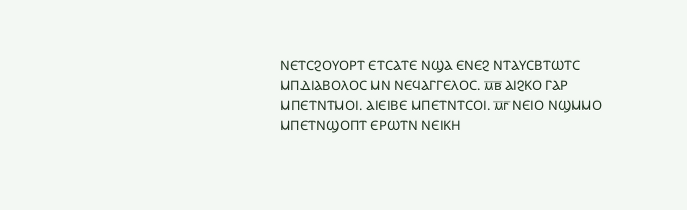ⲚⲈⲦⲤϨⲞⲨⲞⲢⲦ ⲈⲦⲤⲀⲦⲈ ⲚϢⲀ ⲈⲚⲈϨ ⲚⲦⲀⲨⲤⲂⲦⲰⲦⲤ ⲘⲠⲆⲒⲀⲂⲞⲖⲞⲤ ⲘⲚ ⲚⲈϤⲀⲄⲄⲈⲖⲞⲤ. ⲙ̅ⲃ̅ ⲀⲒϨⲔⲞ ⲄⲀⲢ ⲘⲠⲈⲦⲚⲦⲘⲞⲒ. ⲀⲒⲈⲒⲂⲈ ⲘⲠⲈⲦⲚⲦⲤⲞⲒ. ⲙ̅ⲅ̅ ⲚⲈⲒⲞ ⲚϢⲘⲘⲞ ⲘⲠⲈⲦⲚϢⲞⲠⲦ ⲈⲢⲰⲦⲚ ⲚⲈⲒⲔⲎ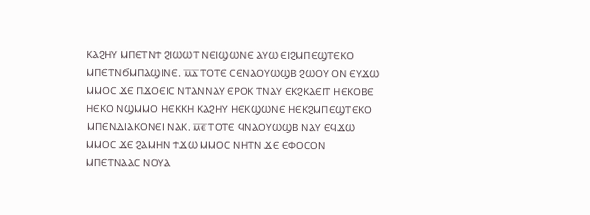ⲔⲀϨⲎⲨ ⲘⲠⲈⲦⲚϮ ϨⲒⲰⲰⲦ ⲚⲈⲒϢⲰⲚⲈ ⲀⲨⲰ ⲈⲒϨⲘⲠⲈϢⲦⲈⲔⲞ ⲘⲠⲈⲦⲚϬⲘⲠⲀϢⲒⲚⲈ. ⲙ̅ⲇ̅ ⲦⲞⲦⲈ ⲤⲈⲚⲀⲞⲨⲰϢⲂ ϨⲰⲞⲨ ⲞⲚ ⲈⲨϪⲰ ⲘⲘⲞⲤ ϪⲈ ⲠϪⲞⲈⲒⲤ ⲚⲦⲀⲚⲚⲀⲨ ⲈⲢⲞⲔ ⲦⲚⲀⲨ ⲈⲔϨⲔⲀⲈⲒⲦ ⲎⲈⲔⲞⲂⲈ ⲎⲈⲔⲞ ⲚϢⲘⲘⲞ ⲎⲈⲔⲔⲎ ⲔⲀϨⲎⲨ ⲎⲈⲔϢⲰⲚⲈ ⲎⲈⲔϨⲘⲠⲈϢⲦⲈⲔⲞ ⲘⲠⲈⲚⲆⲒⲀⲔⲞⲚⲈⲒ ⲚⲀⲔ. ⲙ̅ⲉ̅ ⲦⲞⲦⲈ ϤⲚⲀⲞⲨⲰϢⲂ ⲚⲀⲨ ⲈϤϪⲰ ⲘⲘⲞⲤ ϪⲈ ϨⲀⲘⲎⲚ ϮϪⲰ ⲘⲘⲞⲤ ⲚⲎⲦⲚ ϪⲈ ⲈⲪⲞⲤⲞⲚ ⲘⲠⲈⲦⲚⲀⲀⲤ ⲚⲞⲨⲀ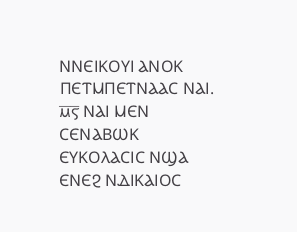ⲚⲚⲈⲒⲔⲞⲨⲒ ⲀⲚⲞⲔ ⲠⲈⲦⲘⲠⲈⲦⲚⲀⲀⲤ ⲚⲀⲒ. ⲙ̅ⲋ̅ ⲚⲀⲒ ⲘⲈⲚ ⲤⲈⲚⲀⲂⲰⲔ ⲈⲨⲔⲞⲖⲀⲤⲒⲤ ⲚϢⲀ ⲈⲚⲈϨ ⲚⲆⲒⲔⲀⲒⲞⲤ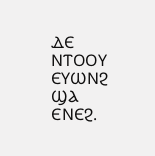ⲆⲈ ⲚⲦⲞⲞⲨ ⲈⲨⲰⲚϨ ϢⲀ ⲈⲚⲈϨ.